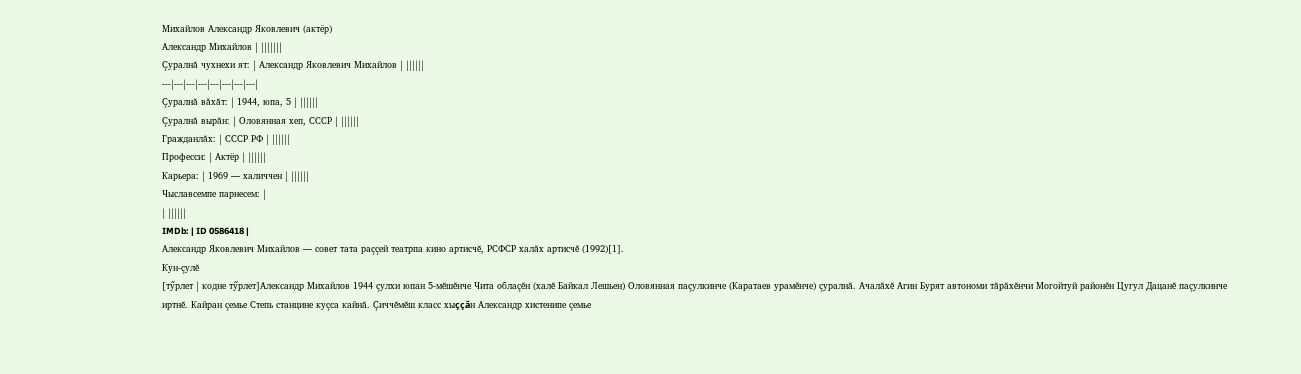Михайлов Александр Яковлевич (актёр)
Александр Михайлов | |||||||
Çуралнă чухнехи ят: | Александр Яковлевич Михайлов | ||||||
---|---|---|---|---|---|---|---|
Çуралнă вăхăт: | 1944, юпа, 5 | ||||||
Çуралнă вырăн: | Оловянная хеп, СССР | ||||||
Гражданлăх: | СССР РФ | ||||||
Професси: | Актёр | ||||||
Карьера: | 1969 — халиччен | ||||||
Чыславсемпе парнесем: |
| ||||||
IMDb: | ID 0586418 |
Александр Яковлевич Михайлов — совет тата раççей театрпа кино артисчĕ, РСФСР халăх артисчĕ (1992)[1].
Кун-çулĕ
[тӳрлет | кодне тӳрлет]Александр Михайлов 1944 çулхи юпан 5-мĕшĕнче Чита облаçĕн (халĕ Байкал Лешьен) Оловянная паçулкинче (Каратаев урамĕнче) çуралнă. Ачалăхĕ Агин Бурят автономи тăрăхĕнчи Могойтуй районĕн Цугул Дацанĕ паçулкинче иртнĕ. Кайран çемье Степь станцине куçса кайнă. Çиччĕмĕш класс хыççăн Александр хистенипе çемье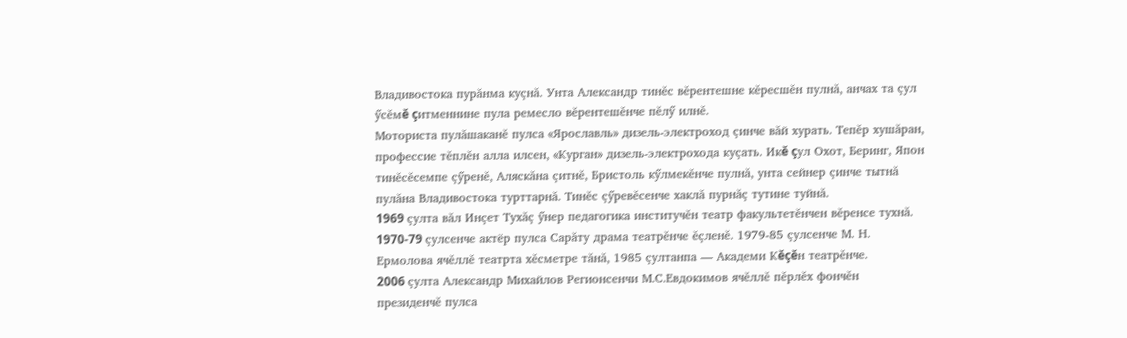Владивостока пурăнма куçнă. Унта Александр тинĕс вĕрентешне кĕресшĕн пулнă, анчах та çул ӳсĕмĕ çитменнине пула ремесло вĕрентешĕнче пĕлӳ илнĕ.
Моториста пулăшаканĕ пулса «Ярославль» дизель-электроход çинче вăй хурать. Тепĕр хушăран, профессие тĕплĕн алла илсен, «Курган» дизель-электрохода куçать. Икĕ çул Охот, Беринг, Япон тинĕсĕсемпе çӳренĕ, Аляскăна çитнĕ, Бристоль кӳлмекĕнче пулнă, унта сейнер çинче тытнă пулăна Владивостока турттарнă. Тинĕс çӳревĕсенче хаклă пурнăç тутине туйнă.
1969 çулта вăл Инçет Тухăç ӳнер педагогика институчĕн театр факультетĕнчен вĕренсе тухнă.
1970-79 çулсенче актёр пулса Сарăту драма театрĕнче ĕçленĕ. 1979-85 çулсенче М. Н. Ермолова ячĕллĕ театрта хĕсметре тăнă, 1985 çултанпа — Академи Кĕçĕн театрĕнче.
2006 çулта Александр Михайлов Регионсенчи М.С.Евдокимов ячĕллĕ пĕрлĕх фончĕн президенчĕ пулса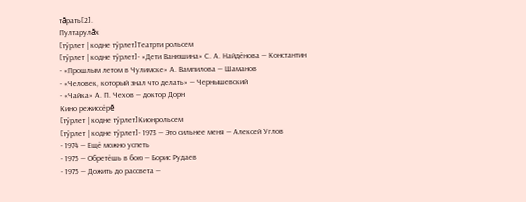тăрать[2].
Пултарулăх
[тӳрлет | кодне тӳрлет]Театрти рольсем
[тӳрлет | кодне тӳрлет]- «Дети Ванюшина» С. А. Найдёнова — Константин
- «Прошлым летом в Чулимске» А. Вампилова — Шаманов
- «Человек, который знал что делать» — Чернышевский
- «Чайка» А. П. Чехов — доктор Дорн
Кино режиссёрĕ
[тӳрлет | кодне тӳрлет]Кионрольсем
[тӳрлет | кодне тӳрлет]- 1973 — Это сильнее меня — Алексей Углов
- 1974 — Ещё можно успеть
- 1975 — Обретёшь в бою — Борис Рудаев
- 1975 — Дожить до рассвета —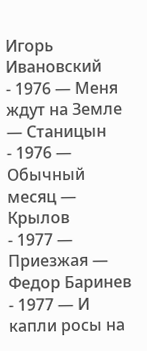Игорь Ивановский
- 1976 — Меня ждут на Земле — Станицын
- 1976 — Обычный месяц — Крылов
- 1977 — Приезжая — Федор Баринев
- 1977 — И капли росы на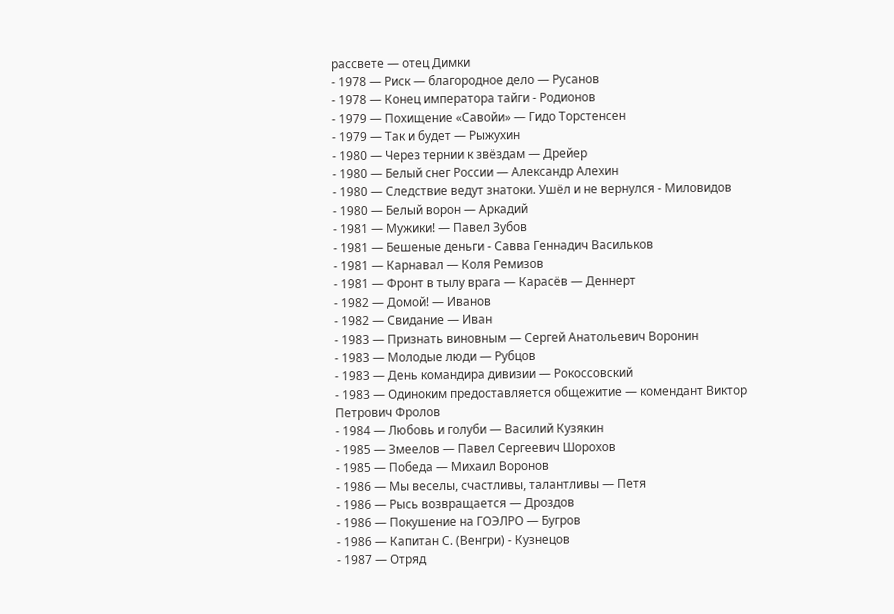рассвете — отец Димки
- 1978 — Риск — благородное дело — Русанов
- 1978 — Конец императора тайги - Родионов
- 1979 — Похищение «Савойи» — Гидо Торстенсен
- 1979 — Так и будет — Рыжухин
- 1980 — Через тернии к звёздам — Дрейер
- 1980 — Белый снег России — Александр Алехин
- 1980 — Следствие ведут знатоки. Ушёл и не вернулся - Миловидов
- 1980 — Белый ворон — Аркадий
- 1981 — Мужики! — Павел Зубов
- 1981 — Бешеные деньги - Савва Геннадич Васильков
- 1981 — Карнавал — Коля Ремизов
- 1981 — Фронт в тылу врага — Карасёв — Деннерт
- 1982 — Домой! — Иванов
- 1982 — Свидание — Иван
- 1983 — Признать виновным — Сергей Анатольевич Воронин
- 1983 — Молодые люди — Рубцов
- 1983 — День командира дивизии — Рокоссовский
- 1983 — Одиноким предоставляется общежитие — комендант Виктор Петрович Фролов
- 1984 — Любовь и голуби — Василий Кузякин
- 1985 — Змеелов — Павел Сергеевич Шорохов
- 1985 — Победа — Михаил Воронов
- 1986 — Мы веселы, счастливы, талантливы — Петя
- 1986 — Рысь возвращается — Дроздов
- 1986 — Покушение на ГОЭЛРО — Бугров
- 1986 — Капитан С. (Венгри) - Кузнецов
- 1987 — Отряд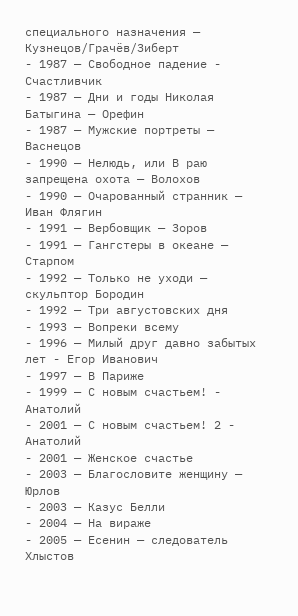специального назначения — Кузнецов/Грачёв/Зиберт
- 1987 — Свободное падение - Счастливчик
- 1987 — Дни и годы Николая Батыгина — Орефин
- 1987 — Мужские портреты — Васнецов
- 1990 — Нелюдь, или В раю запрещена охота — Волохов
- 1990 — Очарованный странник — Иван Флягин
- 1991 — Вербовщик — Зоров
- 1991 — Гангстеры в океане — Старпом
- 1992 — Только не уходи — скульптор Бородин
- 1992 — Три августовских дня
- 1993 — Вопреки всему
- 1996 — Милый друг давно забытых лет - Егор Иванович
- 1997 — В Париже
- 1999 — С новым счастьем! - Анатолий
- 2001 — С новым счастьем! 2 - Анатолий
- 2001 — Женское счастье
- 2003 — Благословите женщину — Юрлов
- 2003 — Казус Белли
- 2004 — На вираже
- 2005 — Есенин — следователь Хлыстов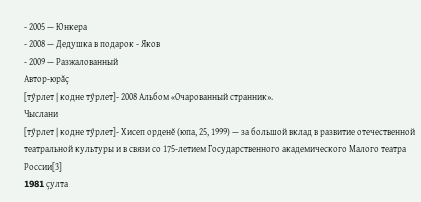- 2005 — Юнкера
- 2008 — Дедушка в подарок - Яков
- 2009 — Разжалованный
Автор-юрăç
[тӳрлет | кодне тӳрлет]- 2008 Альбом «Очарованный странник».
Чыслани
[тӳрлет | кодне тӳрлет]- Хисеп орденĕ (юпа, 25, 1999) — за большой вклад в развитие отечественной театральной культуры и в связи со 175-летием Государственного академического Малого театра России[3]
1981 çулта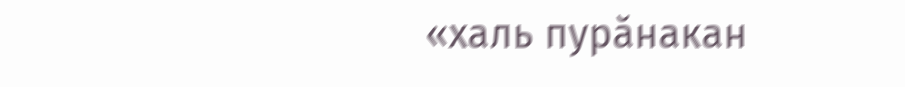«халь пурăнакан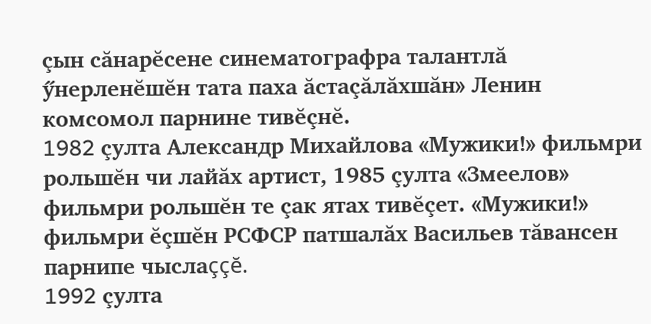çын сăнарĕсене синематографра талантлă ӳнерленĕшĕн тата паха ăстаçăлăхшăн» Ленин комсомол парнине тивĕçнĕ.
1982 çулта Александр Михайлова «Мужики!» фильмри рольшĕн чи лайăх артист, 1985 çулта «Змеелов» фильмри рольшĕн те çак ятах тивĕçет. «Мужики!» фильмри ĕçшĕн РСФСР патшалăх Васильев тăвансен парнипе чыслаççĕ.
1992 çулта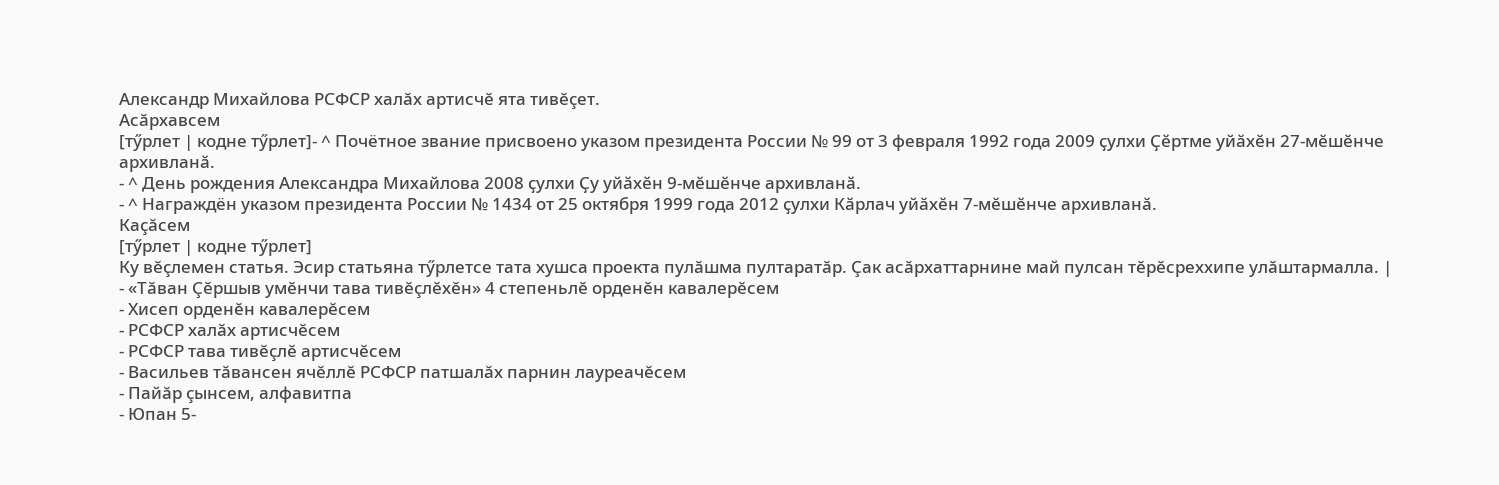Александр Михайлова РСФСР халăх артисчĕ ята тивĕçет.
Асăрхавсем
[тӳрлет | кодне тӳрлет]- ^ Почётное звание присвоено указом президента России № 99 от 3 февраля 1992 года 2009 ҫулхи Ҫӗртме уйӑхӗн 27-мӗшӗнче архивланӑ.
- ^ День рождения Александра Михайлова 2008 ҫулхи Ҫу уйӑхӗн 9-мӗшӗнче архивланӑ.
- ^ Награждён указом президента России № 1434 от 25 октября 1999 года 2012 ҫулхи Кӑрлач уйӑхӗн 7-мӗшӗнче архивланӑ.
Каçăсем
[тӳрлет | кодне тӳрлет]
Ку вĕçлемен статья. Эсир статьяна тӳрлетсе тата хушса проекта пулăшма пултаратăр. Çак асăрхаттарнине май пулсан тĕрĕсреххипе улăштармалла. |
- «Тăван Çĕршыв умĕнчи тава тивĕçлĕхĕн» 4 степеньлĕ орденĕн кавалерĕсем
- Хисеп орденĕн кавалерĕсем
- РСФСР халăх артисчĕсем
- РСФСР тава тивĕçлĕ артисчĕсем
- Васильев тăвансен ячĕллĕ РСФСР патшалăх парнин лауреачĕсем
- Пайăр çынсем, алфавитпа
- Юпан 5-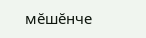мĕшĕнче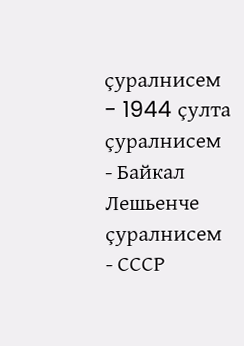çуралнисем
- 1944 çулта çуралнисем
- Байкал Лешьенче çуралнисем
- СССР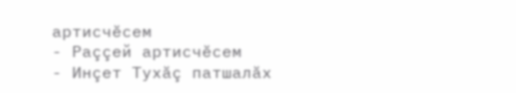артисчĕсем
- Раççей артисчĕсем
- Инçет Тухăç патшалăх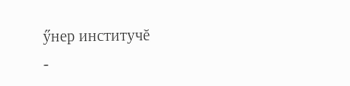ӳнер институчĕ
-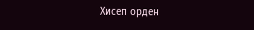Хисеп орден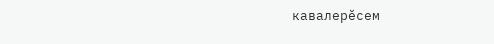кавалерĕсем